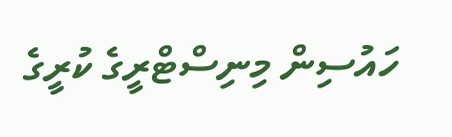ހައުސިން މިނިސްޓްރީގެ ކުރީގެ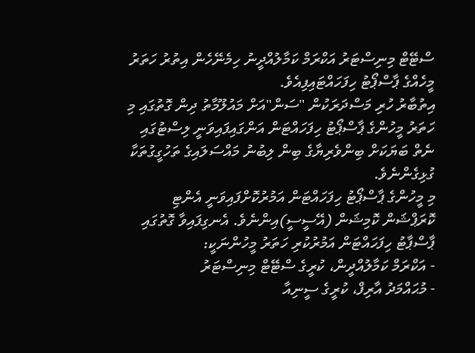ސްޓޭޓް މިނިސްޓަރު އަކްރަމް ކަމާލުއްދީނު ހިމެނޭހެން އިތުރު ހަތަރު މީހެއްގެ ޕާސްޕޯޓު ހިފަހައްޓައިފިއެވެ.
އިތުބާރު ހުރި މަސްދަރަކުން "ސަން"އަށް މައުލޫމާތު ދިން ގޮތުގައި މި ހަތަރު މީހުންގެ ޕާސްޕޯޓު ހިފަހައްޓަން އަންގައިފައިވަނީ ލިސްޓުގައި ނެތް ބަޔަކަށް ބިންވެރިޔާގެ ބިން ލިބުނު މައްސަލައިގެ ތަހުގީގުތަކާ ގުޅިގެންނެވެ.
މި މީހުންގެ ޕާސްޕޯޓު ހިފަހައްޓަން އަމުރުކޮށްފައިވަނީ އެންޓި ކޮރަޕްޝަން ކޮމިޝަން (އޭސީސީ)އިންނެވެ. އެނގިފައިވާ ގޮތުގައި ޕާސްޕާޓު ހިފަހައްޓަން އަމުރުކުރި ހަތަރު މީހުންނަކީ:
- އަކްރަމް ކަމާލުއްދީން، ކުރީގެ ސްޓޭޓް މިނިސްޓަރު
- މުޙައްމަދު އާރިފް، ކުރީގެ ސީނިއާ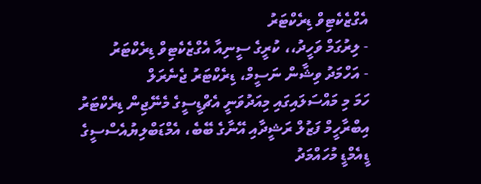އެގްޒެކެޓިވް ޑިރެކްޓަރު
- ލިރުގަމް ވަހީދު،، ކުރީގެ ސީނިއާ އެގްޒެކެޓިވް ޑިރެކްޓަރު
- އަހްމަދު ވިޝާން ނަސީމް، ޑިރެކްޓަރު ޖެނެރަލް
ހަމަ މި މައްސަލައިގައި މިއަދުވަނީ އެޗްޑީސީގެ މެނޭޖިން ޑިރެކްޓަރު އިބްރާހީމް ފަޒުލް ރަޝީދާއި އޭނާގެ ބޭބެ، އެމްޑަބްލިޔުއެސްސީގެ ޑީއެމްޑީ މުހައްމަދު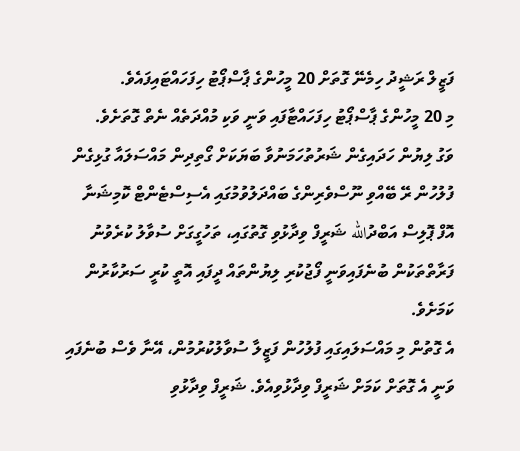ފަޒީލް ރަޝީދު ހިމެނޭ ގޮތަށް 20 މީހުންގެ ޕާސްޕޯޓު ހިފަހައްޓައިފައެވެ.
މި 20 މީހުންގެ ޕާސްޕޯޓު ހިފަހައްޓާފައި ވަނީ ވަކި މުއްދަތެއް ނެތް ގޮތަށެވެ.
ވަގު ލިޔުން ހަދައިގެން ޝަރުތުހަމަނުވާ ބަޔަކަށް ގޯތިދިން މައްސަލައާ ގުޅިގެން ފުލުހުން ރޭ ބޭއްވި ނޫސްވެރިންގެ ބައްދަލުވުމުގައި އެސިސްޓެންޓް ކޮމިޝަނާ އޮފް ޕޮލިސް އަބްދުالله ޝަރީފް ވިދާޅުވި ގޮތުގައި، ތަހުގީގަށް ސުވާލު ކުރެވުނު ފަރާތްތަކުން ބުނެފައިވަނީ ފޯޖުކުރި ލިޔުންތައް ދީފައި އޮތީ ކުރީ ސަރުކާރުން ކަމަށެވެ.
އެ ގޮތުން މި މައްސަލައިގައި ފުލުހުން ފަޒީލާ ސުވާލުކުރުމުން، އޭނާ ވެސް ބުނެފައި ވަނީ އެ ގޮތަށް ކަމަށް ޝަރީފް ވިދާޅުވިއެވެ. ޝަރީފް ވިދާޅުވި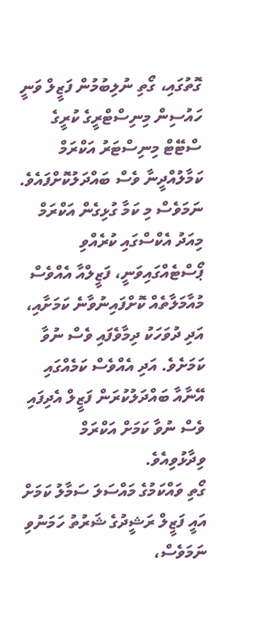ގޮތުގައި، ގޯތި ނުލިބުމުން ފަޒީލް ވަނީ ހައުސިން މިނިސްޓްރީގެ ކުރީގެ ސްޓޭޓް މިނިސްޓަރު އަކްރަމް ކަމާލުއްދީނާ ވެސް ބައްދަލުކޮށްފައެވެ.
ނަމަވެސް މި ކަމާ ގުޅިގެން އަކްރަމް މިއަދު އެކްސްގައި ކުރެއްވި ޕޯސްޓެއްގައިވަނީ، ފަޒީލްއާ އެއްވެސް މުއާމަލާތެއް ކޮށްފައިނުވާނެ ކަމަށާއި، އަދި ދުވަހަކު ދިމާވެފައި ވެސް ނުވާ ކަމަށެވެ. އަދި އެއްވެސް ކަމެއްގައި އޭނާއާ ބައްދަލުކުރަން ފަޒީލް އެދިފައި ވެސް ނުވާ ކަމަށް އަކްރަމް ވިދާޅުވިއެވެ.
ގޯތި ވައްކަމުގެ މައްސަލަ ސަމާލު ކަމަށް އައީ ފަޒީލް ރަޝީދުގެ ޝަރުތު ހަމަނުވި ނަމަވެސް،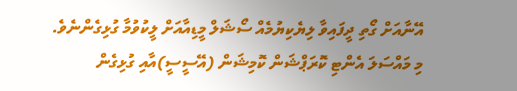އޭނާއަށް ގޯތި ދީފައިވާ ލިޔެކިޔުމެއް ސޯޝަލް މީޑިއާއަށް ލީކުވުމާ ގުޅިގެންނެވެ.
މި މައްސަލަ އެންޓި ކޮރަޕްޝަން ކޮމިޝަން (އޭސީސީ)އާއި ގުޅިގެން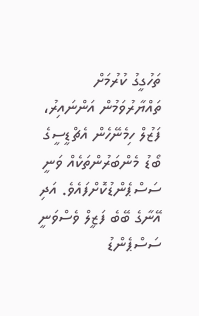ތަހުގީގު ކުރުމަށް ތައްޔާރުވަމުން އަންނައިރު، ފަޒުލް ހިމެނޭހެން އެޗްޑީސީގެ ބޯޑު މެންބަރުންތަކެއް ވަނީ ސަސްޕެންޑުކޮށްފައެވެ. އަދި އޭނާގެ ބޭބެ ފަޒީލް ވެސްވަނީ ސަސްޕެންޑު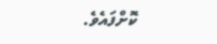ކޮށްފައެވެ.